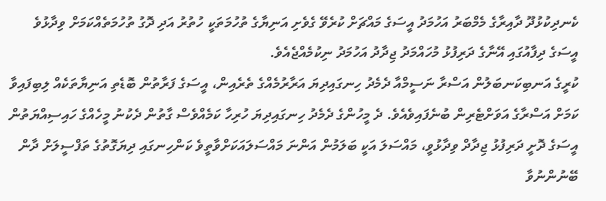ކެނދިކުޅުދޫ ދާއިރާގެ މެމްބަރު އަހުމަދު އީސަގެ މައްޗަށް ކުރެވޭ ގެވެށި އަނިޔާގެ ތުހުމަތަކީ ހުތުރު އަދި ދޮގު ތުހުމަތެއްކަމަށް ވިދާޅުވެ އީސަގެ ދިފާއުގައި އޭނާގެ ދަރިފުޅު މުހައްމަދު ޖިދާދު އަހުމަދު ނިކުމެއްޖެއެވެ.
ކުރީގެ އަނބިކަނބަލުން އަސްރާ ނަސީމްއާ ދެމެދު ހިނގައިދިޔަ އަރާރުމެއްގެ ތެރެއިން، އީސަގެ ފަރާތުން ބޮޑެތި އަނިޔާތަކެއް ލިބިފައިވާ ކަމަށް އަސްރާގެ އަވަށްޓެރިން ބުނެފައިވެއެވެ. ދެ މީހުންގެ ދެމެދު ހިނގައިދިޔަ ހުރިހާ ކަމެއްވެސް ގާތުން ދެކުނު މީހެއްގެ ހައިސިއްޔަތުން އީސަގެ ދޮށީ ދަރިފުޅު ޖިދާދް ވިދާޅުވީ، މައްސަލަ އަކީ ބަލަމުން އަންނަ މައްސަލައަކަށްވާތީވެ ކަންހިނގައި ދިޔަގޮތުގެ ތަފްސީލަށް ދާން ބޭނުންނުވާ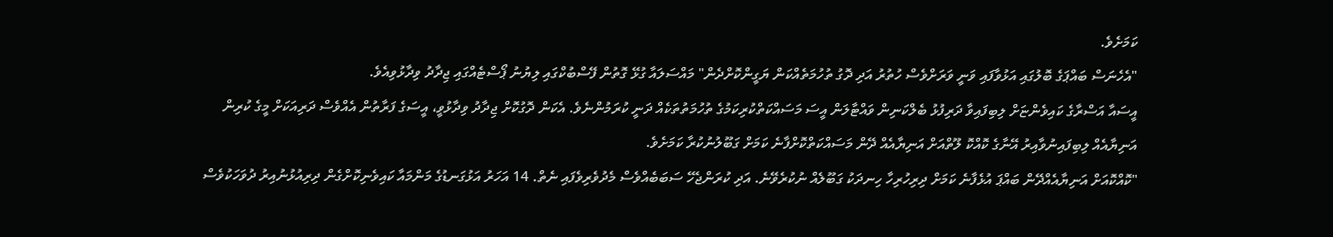ކަމަށެވެ.
"އެހެނަސް ބައްޕަގެ ބޮލުގައި އަޅުވާފައި ވަނީ ވަރަށްވެސް ހުތުރު އަދި ދޮގު ތުހުމަތެއްކަން ޔަގީންކޮށްދެން" މައްސަލައާ ގުޅޭ ގޮތުން ފޭސްބުކްގައި ލިޔުނު ޕޯސްޓެއްގައި ޖިދާދު ވިދާޅުވިއެވެ.
އީސައާ އަސްރާގެ ކައިވެންޏަށް ލިބިފައިވާ ދަރިފުޅު ބެލްކަނިން ވައްޓާލަން އީސަ މަސައްކަތްކުރިކަމުގެ ތުހުމަތުތަކެއް ދަނީ ކުރަމުންނެވެ. އެކަން ދޮގުކޮށް ޖިދާދު ވިދާޅުވީ، އީސަގެ ފަރާތުން އެއްވެސް ދަރިއަކަށް މީގެ ކުރިން އަނިޔާއެއް ލިބިފައިނުވާއިރު އޭނާގެ ކޮއްކޮ ލޫތްއަށް އަނިޔާއެއް ދޭން މަސައްކަތްކޮށްފާނެ ކަމަށް ގަބޫލުނުކުރާ ކަމަށެވެ.
"ކޮއްކޮއަށް އަނިޔާއެއްދޭން ބައްޕަ އުޅެފާނެ ކަމަށް ދިރިހުރިހާ ހިނދަކު ގަބޫލެއް ނުކުރެވޭނެ. އަދި ކުރަންޖެހޭ ސަބަބެއްވެސް މެދުވެރިވެފައި ނެތް. 14 އަހަރު އަޅުގަނޑުގެ މަންމައާ ކައިވެނިކޮށްގެން ދިރިއުޅުނުއިރު ދުވަހަކުވެސް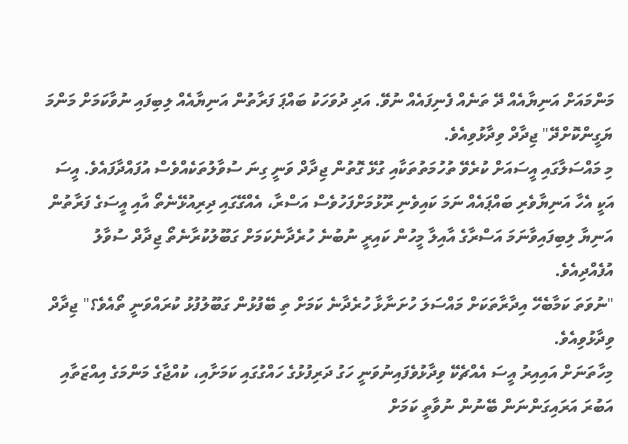މަންމައަށް އަނިޔާއެއް ދޭ ތަނެއް ފެނިފައެއް ނުވޭ. އަދި ދުވަހަކު ބައްޕަ ފަރާތުން އަނިޔާއެއް ލިބިފައި ނުވާކަމަށް މަންމަ ޔަގީންކޮށްދޭ" ޖިދާދް ވިދާޅުވިއެވެ.
މި މައްސަލާގައި އީސައަށް ކުރެވޭ ތުހުމަތުތަކާއި ގުޅޭ ގޮތުން ޖިދާދް ވަނީ ގިނަ ސުވާލުތަކެއްވެސް އުފައްދާފައެވެ. އީސަ އަކީ އެހާ އަނިޔާވެރި ބައްޕައެއް ނަމަ ކައިވެނި ރޫޅުމަށްފަހުވެސް އަސްރާ، އެއްގޭގައި ދިރިއުޅޭނެތޯ އާއި އީސަގެ ފަރާތުން އަނިޔާ ލިބިފައިވާނަމަ އަސްރާގެ އާއިލާ މީހުން ކައިރީ ނުބުނެ ހުރެދާނެކަމަށް ގަބޫލުކުރާނެތޯ ޖިދާދް ސުވާލު އުފެއްދިއެވެ.
"ނުވަތަ ކަމާބެހޭ އިދާރާތަކަށް މައްސަލަ ހުށަނާޅާ ހުރެދާނެ ކަމަށް ތި ބޭފުޅުން ގަބޫލުފުޅު ކުރައްވަނީ ތޯއެވެ؟" ޖިދާދް ވިދާޅުވިއެވެ.
މިހާތަނަށް އައިއިރު އީސަ އެއްޗެކޭ ވިދާޅުވެފައިނުވަނީ ހަގު ދަރިފުޅުގެ ހައްގުގައި ކަމަށާއި، ކުއްޖާގެ މަންމަގެ އިއްޒަތާއި އަބުރަ އަރައިގަންނަން ބޭނުން ނުވާތީ ކަމަށް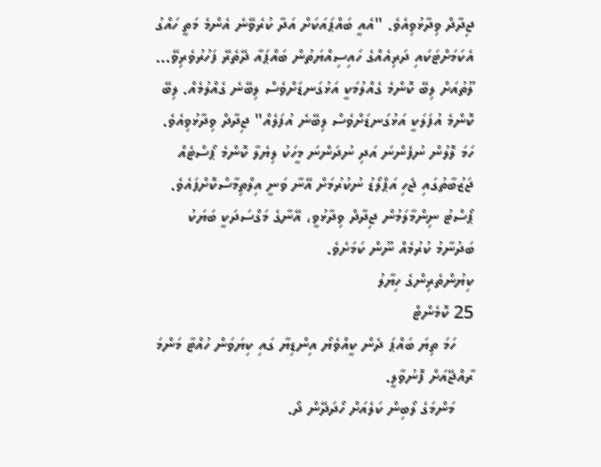ޖިދާދް ވިދާޅުވިއެވެ. "އެއީ ބައްޕައަކަށް އަދާ ކުރެވޭނެ އެންމެ މަތީ ހައްގު އެކަމަށްޓަކައި ދަރިއެއްގެ ހައިސިއްޔަތުން ބައްޕައާ ދޭތެރޭ ފަހުރުވެރިވޭ... ލޫތުއަށް ލިބޭ ކޮންމެ ގެއްލުމަކީ އަޅުގަނޑަށްވެސް ލިބޭނެ ގެއްލުމެއް. ލިބޭ ކޮންމެ އުފަލަކީ އަޅުގަނޑަށްވެސް ލިބޭނެ އުފަލެއް" ޖިދާދް ވިދާޅުވިއެވެ.
ހަމަ ލޮލުން ނުފެންނަ އަދި ނުދަންނަ މީހަކު ލިޔެލާ ކޮންމެ ޕޯސްޓެއް ޖަޒުބާތުގައި ޖެހި އަޕްލޯޑު ނުކުރުމަށް އޭނާ ވަނީ އިލްތިމާސްކޮށްފައެވެ. ޕޯސްޓު ނިންމާލަމުން ޖިދާދް ވިދާޅުވީ، އޭނާގެ މަގްސަދަކީ ބަޔަކު ބަދުނާމު ކުރުމެއް ނޫން ކަމަށެވެ.
ކިޔުންތެރިންގެ ހިޔާލު
25 ކޮމެންޓް
    ހަމަ ތިޔަ ބައްޕަ ދެން ކީއްވެޔޯ އިންޑިޔާ ގައި ކިޔަވަން ހުއްޓާ މަންމަ ރާއްޖޭއަށް ފޮނުވާލީ.
    މަންމަގެ ލޯބިން ކަލެއަށް ހޯދަދޭން ދޯ.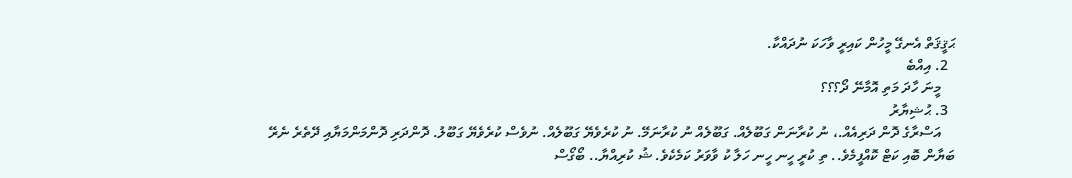ޙަޤީޤަތް އެނގޭ މީހުން ކައިރީ ވާހަކަ ނުދައްކާ.
  2. އިއްބެ
    މީނަ ހާދަ މަތި އޮމާނޭ ދޯ؟؟؟
  3. ޙުޝިޔާރު
    އަސްރާގެ ދޮން ދަރިއެއް.، ނު ކުރާނަން ގަބޫލެއް. ގަބޫލެއް ނު ކުރާނަމޭ. ނު ކުރެވެޔޭ ގަބޫލެއް. ނުވެސް ކުރެވެޔޭ ގަބޫލު. ދޮންދަރި ދޮންމަންމަޔާއި ދޭތެރެ ނެރޭ ބަޔާން ބޮއި ކަޓް ކޮއްފީމެވެ.. ތި ކުރީ ހީނ ހީނ ހަލާ ކު ވާވަރު ކަމެކެވެ. ޝު ކުރިއްޔާ.. ބޯގޯސް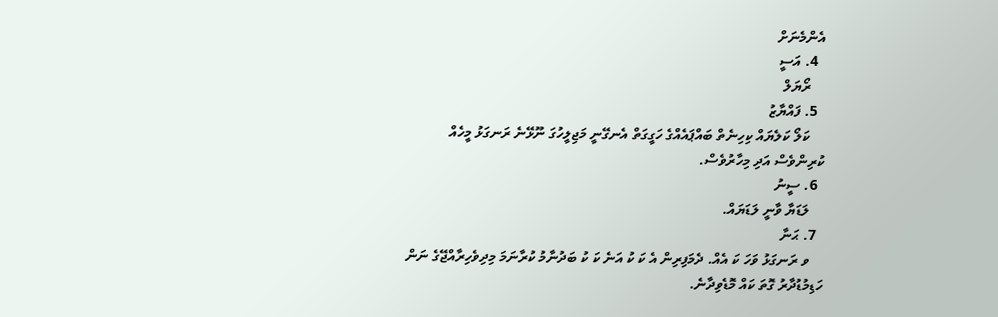އެންމެނަށް
  4. އަސީ
    ރޯޔަލް
  5. ފައްޔާޒު
    ކަލޯ ކަލެޔައް ކިހިނެތް ބައްޕައެއްގެ ހަގީގަތް އެނގޭނީ މަޖިލީހުގަ ނޫޅޭނެ ރަނގަޅު މީހެއް ކުރިންވެސް އަދި މިހާރުވެސް.
  6. ސީނު
    ލަޑަޔާ ވާނީ ލަޑަޔައް.
  7. ޙަނާ
    ވ ރަނގަޅު ވަހަ ކަ އެއް. ދެމަފިރިން އެ ކަ ކު އަނެ ކަ ކު ބަދުނާމު ކުރާނަމަ މިދިވެހިރާއްޖޭގެ ނަން ހަޑިމުޑުދާރު ގޮތަ ކައް މޮޑެވިދާނެ.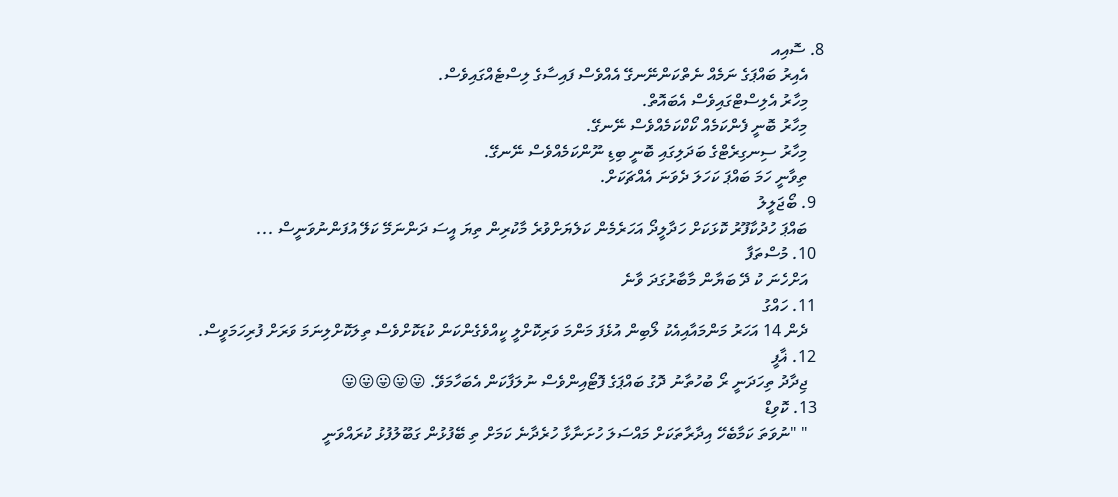8. ސޮއިއ
    އެއިރު ބައްޕަގެ ނަމެއް ނެތްކަންނޭނގޭ އެއްވެސް ފައިސާގެ ލިސްޓެއްގައިވެސް.
    މިހާރު އެލިސްޓްގައިވެސް އެބައޮތް.
    މިހާރު ބޮނީ ފެންކަމެއް ކޯކްކަމެއްވެސް ނޭނގޭ.
    މިހާރު ސިނގިރެޓްގެ ބަދަލިގައި ބޮނީ ބިޑި ނޫންކަމެއްވެސް ނޭނގޭ.
    ތިވާނީ ހަމަ ބައްޕަ ކަހަލަ ދެވަނަ އެއްޗަކަށް.
  9. ބޯޖަލީލު
    ބައްޕަ ހުދުކާފޫރު ކޮޅަކަށް ހަދާލީދޯ އަހަރެމެން ކަލެޔަށްވުރެ މާކުރިން ތިޔަ އީސަ ދަންނަމޭ ކަލޭ އުފަންނުވަނީސް ...
  10. މުސްތަފާ
    އަށްހެނަ ކު ދޭ ބަޔާން މާބާރުގަދަ ވާނެ
  11. ހައްގު
    ދެން 14 އަހަރު މަންމައާއިއެކު ލޯބިން އުޅެފަ މަންމަ ވަރިކޮށްލީ ކީއްވެގެންކަން ކުޑަކޮށްވެސް ތިލަކޮށްލިނަމަ ވަރަށް ފުރިހަމަވީސް.
  12. ޣާފީ
    ޖިދާދު ތިހަދަނީ ރޯ ބުހުތާނު ދޮގު ބައްޕަގެ ފޮޓޯއިންވެސް ނުލަފާކަން އެބަހާމަވޭ. 😛😛😛😛😛
  13. ކޮވިޑް
    " "ނުވަތަ ކަމާބެހޭ އިދާރާތަކަށް މައްސަލަ ހުށަނާޅާ ހުރެދާނެ ކަމަށް ތި ބޭފުޅުން ގަބޫލުފުޅު ކުރައްވަނީ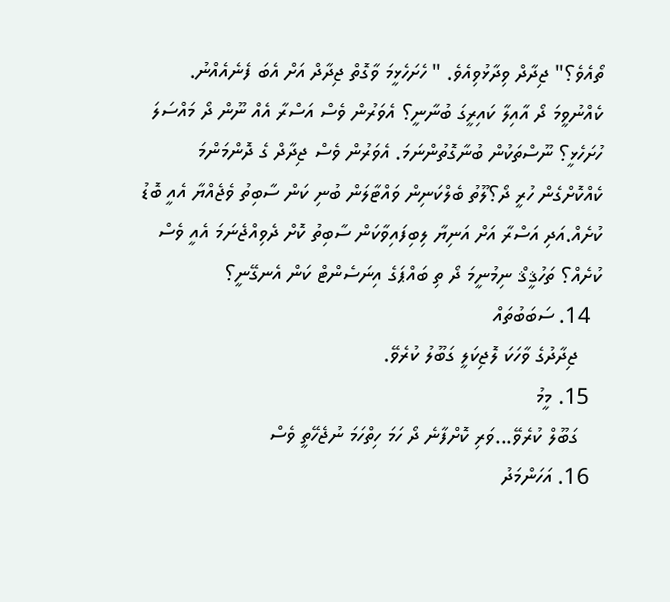ތޯއެވެ؟" ޖިދާދް ވިދާޅުވިއެވެ. " ހެށަހެޅީމަ ވާގޮތް ޖިދާދް އަށް އެބަ ފެނެއެއްނު. ކެއްނުވީމަ ދޯ އާއިލާ ކައިރީގަ ބުނާނީ؟ އެވަރުން ވެސް އަސްރާ އެއް ނޫން ދޯ މައްސަލަ ހުށަހެޅީ؟ ނޫސްތަކުން ބުނާގޮތުންނަމަ. އެވަރުން ވެސް ޖިދާދް ގެ ދޮންމަންމަ ކެއްކޮށްގެން ހުރީ ދޯ؟ލޫތު ބެލްކަނިން ވައްޓާލަން ބުނި ކަން ސާބިތު ވެޖެއްޔާ އެއީ ބޮޑު ކުށެއް.އަދި އަސްރާ އަށް އަނިޔާ ލިބިފައިވާކަން ސާބިތު ކޮށް ދެވިއްޖެނަމަ އެއީ ވެސް ކުށެއް؟ ތަހުޤީޤް ނިމުނީމަ ދޯ ތި ބައްޕަގެ އިނަސެންޓް ކަން އެނގޭނީ؟
  14. ސަބަބުތައް
    ޖިދާދުގެ ވާހަކަ ލޮޖިކަލީ ގަބޫލު ކުރެވޭ.
  15. މީމު
    ގަބޫލް ކުރެވޭ...ވަރި ކޮށްފާނެ ދޯ ހަމަ ހިތްހަމަ ނުޖެހޭތީ ވެސް
  16. އަހަންމަދު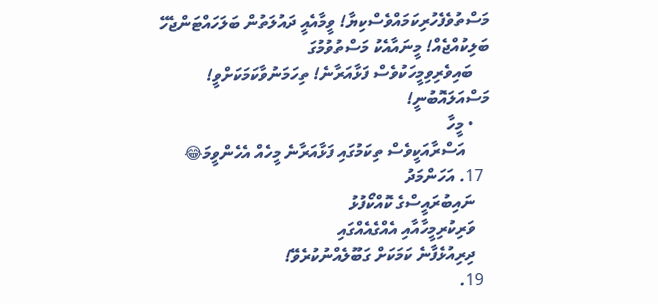މަސްތުވެފެހުރިކަމައްވެސްކިޔާ! ވީމާއެއީ ދައުލަތުން ބަލަހައްޓަންޖެހޭ ބަލިކުއްޖެއް! މީނައާއެކު މަސްތުވުމުގަ
    ބައިވެރިވިމީހަކުވެސް ފަޅާއަރާނެ! ތިހަމަނުވާކަމަކަށްވީ! މަސްއަލައޮބުނީ!
    • މީހާ
      އަސްރާއަކީވެސް ތިކަމުގައި ފަޅާއަރާނެ މީހެއް އެހެންވީމަ😂
  17. އަހަންމަދު
    ނައިބުރައީސްގެ ކޮއްކޯފުޅު
    ވަރިކުރިމީހާއާއި އެއްގެއެއްގައި
    ދިރިއުޅެފާނެ ކަމަކަށް ގަބޫލެއްނުކުރެވޭ!
  19.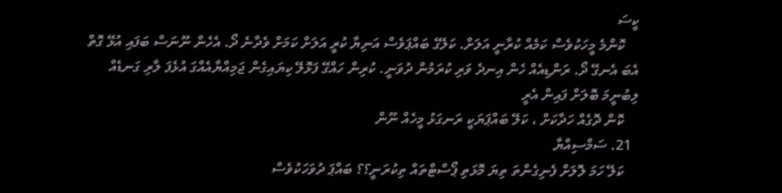ކީސަ
    ކޮންމެ މީހަކުވެސް ކަމެއް ކުރާނީ އަލަށް. ކަލޭގެ ބައްޕަވެސް އަނިޔާ ކުރީ އަލަށް ކަމަށް ވެދާނެ ދޯ. އެހެން ނޫނަސް ބަފައި އުޅޭ ގޮތް އެބަ އެނގޭ ދޯ. ރަންޑިއެއް ހެން އިނދެ ވަރި ކުރަމުން ދުވަނީ. ކުރިން ހައްގޭ ފަޅޮލޭ ކިޔައިގެން ޖަމިއްޔާއެއްގަ އުޅެފަ ލާރި ގަނޑެއް ލިބުނީމަ ބޮލަށް ފައިން އެރީ
    ކޮން ދޮގެއް ހަދާކަށް ، ކަލޭ ބައްޕަޔަކީ ރަނގަޅު މީހެއް ނޫން
  21. ސަމްސިއްޔާ
    ކަލޭ ހަމަ ލޮލަށް ފެނިގެންތަ ތިޔަ މޮޅަތި ޕޯސްޓްތައް ތިކުރަނީ؟؟ ބައްޕަ ދުވަހަކުވެސް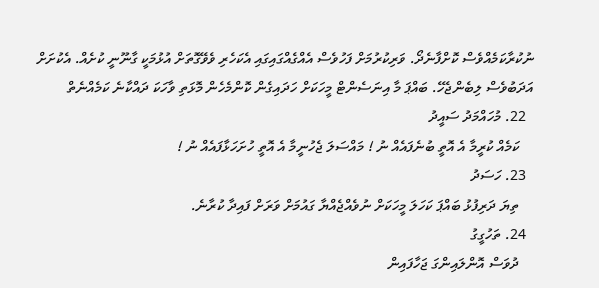ނުކުރާކަމެއްވެސް ކޮށްފާނެދޯ. ވަރިކުރުމަށް ފަހުވެސް އެއްގެއްގައިގައި އެކަހެރި ވެވޭގޮތަށް އުޅުމަކީ ގާނޫނީ ކުށެއް. އެކުށަށް އަދަބުވެސް ލިބެންޖެހޭ. ބައްޕަ މާ އިނަސެންޓް މީހަކަށް ހަދައިގެން ކޮންމެހެން މޮޅަތި ވާހަކަ ދައްކާނެ ކަމެއްނެތް
  22. މުހައްމަދު ސައީދު
    ކަމެއް ކުރީމާ އެ އޮތީ ބުނެފައެއް ނު ! މައްސަލަ ޖެހުނީމާ އެ އޮތީ ހުށަހަޅާފައެއް ނު !
  23. ހަސަދު
    ތިޔަ ދަރިފުޅު ބައްޕަ ކަހަލަ މީހަކަށް ނުވެއްޖެއްޔާ ގައުމަށް ވަރަށް ފައިދާ ކުރާނެ.
  24. ތަހުގީގު
    ދުވަސް އޮންލައިންގަ ޖަހާފައިން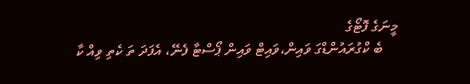މީނަގެ ފޮޓޯގެ
    ބެ ކްގުރައުންޑްގަ ވައިން،ވައިޓް ވައިން ޕޯސްޓާ ފެނޭ، އެފަދަ ތަ ކެތި ވިއް ކާ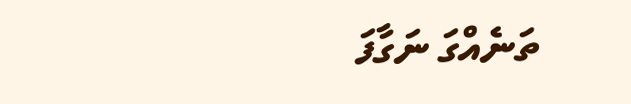ތަނެއްގަ ނަގާފަ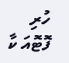ހުރި ފޮޓޮއަ ކާ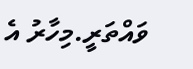ވައްތަރީ.މިހާރު އެ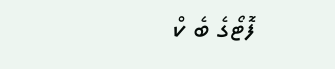ފޮޓޯގެ ބެ ކް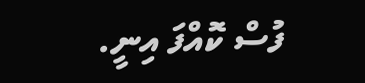ފުސް ކޮއްފަ އިނީ.